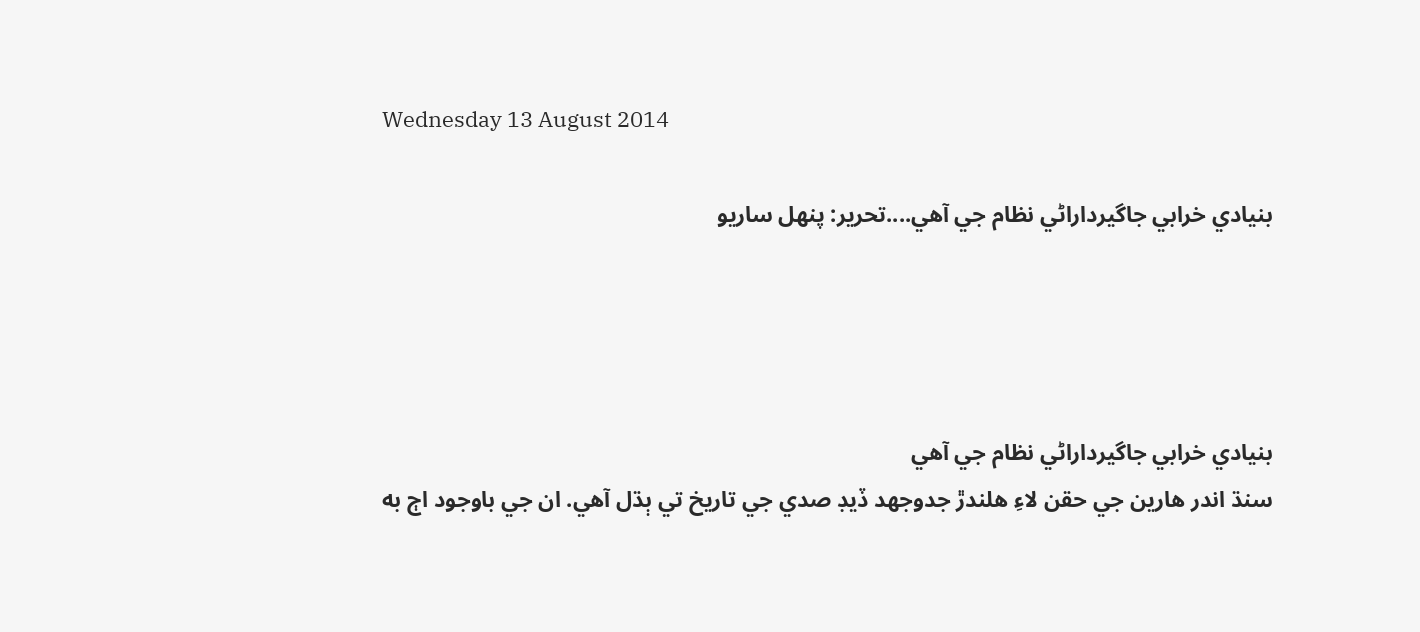Wednesday 13 August 2014

بنيادي خرابي جاگيرداراڻي نظام جي آهي....تحرير: پنهل ساريو




بنيادي خرابي جاگيرداراڻي نظام جي آهي
سنڌ اندر هارين جي حقن لاءِ هلندڙ جدوجهد ڏيڊ صدي جي تاريخ تي ٻڌل آهي. ان جي باوجود اڄ به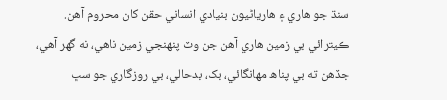سنڌ جو هاري ۽ هارياڻيون بنيادي انساني حقن کان محروم آهن. ڪيترائي بي زمين هاري آهن جن وٽ پنهنجي زمين ناهي، نه گهر آهي، جڏهن ته بي پناھ مهانگائي، بک، بدحالي، بي روزگاري جو سڀ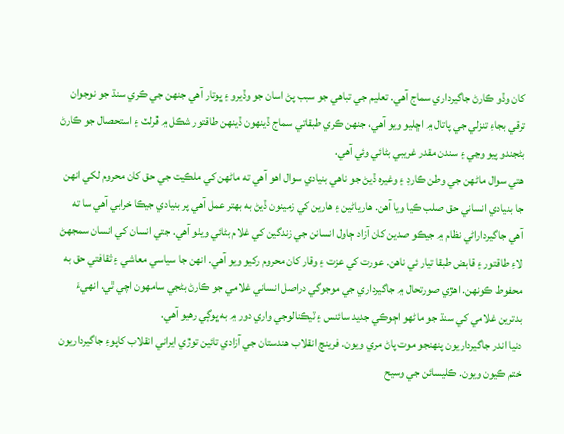کان وڏو ڪارڻ جاگيرداري سماج آهي. تعليم جي تباهي جو سبب پڻ اسان جو وڏيرو ۽ ڀوتار آهي جنهن جي ڪري سنڌ جو نوجوان ترقي بجاءِ تنزلي جي پاتال ۾ اڇليو ويو آهي، جنهن ڪري طبقاتي سماج ڏينهون ڏينهن طاقتور شڪل ۾ ڦرلٽ ۽ استحصال جو ڪارڻ بڻجندو پيو وڃي ۽ سندن مقدر غريبي بڻائي وئي آهي.
هتي سوال ماڻهن جي وطن ڪارڊ ۽ وغيره ڏيڻ جو ناهي بنيادي سوال اهو آهي ته ماڻهن کي ملڪيت جي حق کان محروم لکي انهن جا بنيادي انساني حق صلب ڪيا ويا آهن. هارياڻين ۽ هارين کي زمينون ڏيڻ به بهتر عمل آهي پر بنيادي جيڪا خرابي آهي سا ته آهي جاگيرداراڻي نظام ۾ جيڪو صدين کان آزاد ڄاول انسانن جي زندگين کي غلام بڻائي ويٺو آهي. جتي انسان کي انسان سمجهڻ لاءِ طاقتور ۽ قابض طبقا تيار ئي ناهن. عورت کي عزت ۽ وقار کان محروم رکيو ويو آهي. انهن جا سياسي معاشي ۽ ثقافتي حق به محفوط ڪونهن. اهڙي صورتحال ۾ جاگيرداري جي موجوگي دراصل انساني غلامي جو ڪارڻ بڻجي سامهون اچي ٿي. انهيءَ بدترين غلامي کي سنڌ جو ماڻهو اڄوڪي جديد سائنس ۽ ٽيڪنالوجي واري دور ۾ به ڀوڳي رهيو آهي.
دنيا اندر جاگيرداريون پنهنجو موت پاڻ مري ويون. فرينچ انقلاب هندستان جي آزادي تائين توڙي ايراني انقلاب کاپوءِ جاگيرداريون ختم ڪيون ويون. ڪليسائن جي وسيح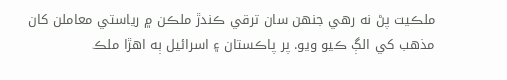ملڪيت پڻ نه رهي جنهن سان ترقي ڪندڙ ملڪن ۾ رياستي معاملن کان مذهب کي الڳ ڪيو ويو. پر پاڪستان ۽ اسرائيل ٻه اهڙا ملڪ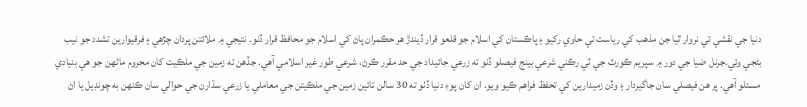دنيا جي نقشي تي نروار ٿيا جن مذهب کي رياست تي حاوي رکيو ۽ پاڪستان کي اسلام جو قلعو قرار ڏيندڙ هر حڪمران پاڻ کي اسلام جو محافظ قرار ڏنو. نتيجي ۾ ملائتن پردان چڙهي ۽ فرقيوارين تشدد جو نيب بڻجي وئي.جرنل ضيا جي دور ۾ سپريم ڪورٽ جي ٽي رڪني شرعي بينج فيصلو ڏنو ته زرعي جائيداد جي حد مقرر ڪرڻ، شرعي طور غير اسلامي آهي. جڏهن ته زمين جي ملڪيت کان محروم ماڻهن جو هي بنيادي مسئلو آهي. پر هن فيصلي سان جاگيردار ۽ وڏن زميدارين کي تحفظ فراهم ڪيو ويو. ان کان پوءِ دنيا ڏٺو ته 30 سالن تائين زمين جي ملڪيتن جي معاملي يا زرعي سڌارن جي حوالي سان ڪنهن به چونڊيل يا اڻ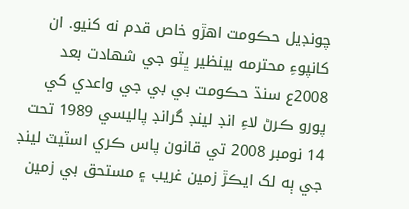چونڊيل حڪومت اهڙو خاص قدم نه کنيو. ان کانپوءِ محترمه بينظير ڀٽو جي شهادت بعد 2008ع سنڌ حڪومت بي بي جي واعدي کي پورو ڪرڻ لاءِ انڊ لينڊ گرانڊ پاليسي 1989 تحت 14 نومبر 2008 تي قانون پاس ڪري اسٽيٽ لينڊ جي ٻه لک ايڪڙ زمين غريب ۽ مستحق بي زمين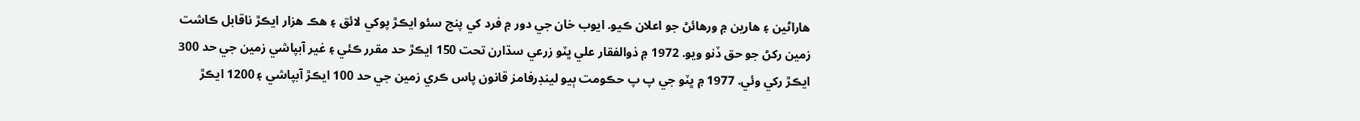هاراڻين ۽ هارين ۾ ورهائڻ جو اعلان ڪيو. ايوب خان جي دور ۾ فرد کي پنج سئو ايڪڙ پوکي لائق ۽ هڪ هزار ايڪڙ ناقابل ڪاشت زمين رکڻ جو حق ڏنو ويو. 1972 ۾ ذوالفقار علي ڀٽو زرعي سڌارن تحت 150 ايڪڙ حد مقرر ڪئي ۽ غير آبپاشي زمين جي حد 300 ايڪڙ رکي وئي. 1977 ۾ ڀٽو جي پ پ حڪومت ٻيو لينڊرفامز قانون پاس ڪري زمين جي حد 100 ايڪڙ آبپاشي ۽ 1200 ايڪڙ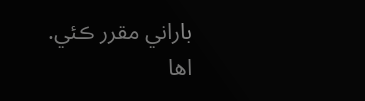باراني مقرر ڪئي.
اها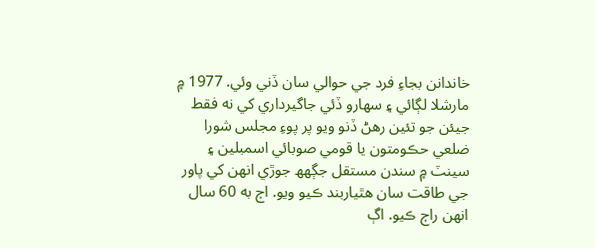خاندانن بجاءِ فرد جي حوالي سان ڏني وئي. 1977 ۾ مارشلا لڳائي ۽ سهارو ڏئي جاگيرداري کي نه فقط جيئن جو تئين رهڻ ڏنو ويو پر پوءِ مجلس شورا ضلعي حڪومتون يا قومي صوبائي اسمبلين ۽ سينٽ ۾ سندن مستقل جڳهھ جوڙي انهن کي پاور جي طاقت سان هٿياربند ڪيو ويو. اڄ به 60 سال انهن راڄ ڪيو. اڳ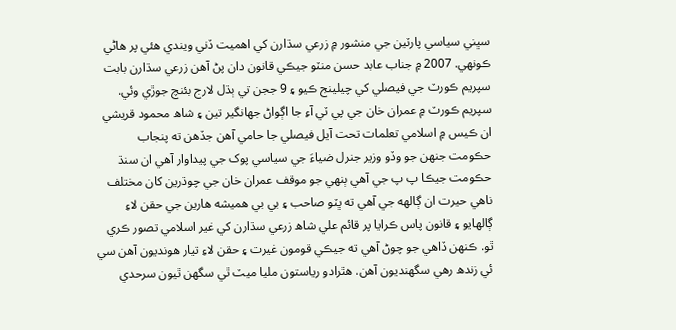سڀني سياسي پارٽين جي منشور ۾ زرعي سڌارن کي اهميت ڏني ويندي هئي پر هاڻي ڪونهي. 2007 ۾ جناب عابد حسن منٽو جيڪي قانون دان پڻ آهن زرعي سڌارن بابت سپريم ڪورٽ جي فيصلي کي چيلينج ڪيو ۽ 9 ججن تي ٻڌل لارج بئنچ جوڙي وئي. سپريم ڪورٽ ۾ عمران خان جي پي ٽي آءِ جا اڳواڻ جهانگير تين ۽ شاھ محمود قريشي ان ڪيس ۾ اسلامي تعلمات تحت آيل فيصلي جا حامي آهن جڏهن ته پنجاب حڪومت جنهن جو وڏو وزير جنرل ضياءَ جي سياسي پوک جي پيداوار آهي ان سنڌ حڪومت جيڪا پ پ جي آهي ٻنهي جو موقف عمران خان جي چوڌرين کان مختلف ناهي حيرت ان ڳالھه جي آهي ته ڀٽو صاحب ۽ بي بي هميشه هارين جي حقن لاءِ ڳالهايو ۽ قانون پاس ڪرايا پر قائم علي شاھ زرعي سڌارن کي غير اسلامي تصور ڪري ٿو. ڪنهن ڏاهي جو چوڻ آهي ته جيڪي قومون غيرت ۽ حقن لاءِ تيار هونديون آهن سي ئي زندھ رهي سگهنديون آهن. هٿرادو رياستون مليا ميٽ ٿي سگهن ٿيون سرحدي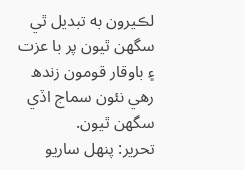لڪيرون به تبديل ٿي سگهن ٿيون پر با عزت ۽ باوقار قومون زندھ رهي نئون سماج اڏي سگهن ٿيون.
تحرير: پنهل ساريو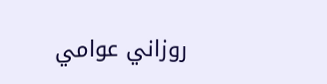روزاني عوامي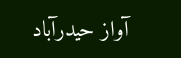آواز حيدرآباد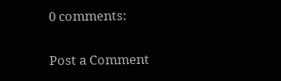0 comments:

Post a Comment